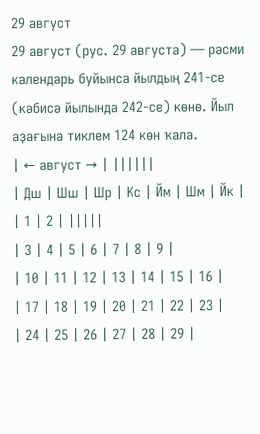29 август
29 август (рус. 29 августа) — рәсми календарь буйынса йылдың 241-се (кәбисә йылында 242-се) көнө. Йыл аҙағына тиклем 124 көн ҡала.
| ← август → | ||||||
| Дш | Шш | Шр | Кс | Йм | Шм | Йк |
| 1 | 2 | |||||
| 3 | 4 | 5 | 6 | 7 | 8 | 9 |
| 10 | 11 | 12 | 13 | 14 | 15 | 16 |
| 17 | 18 | 19 | 20 | 21 | 22 | 23 |
| 24 | 25 | 26 | 27 | 28 | 29 |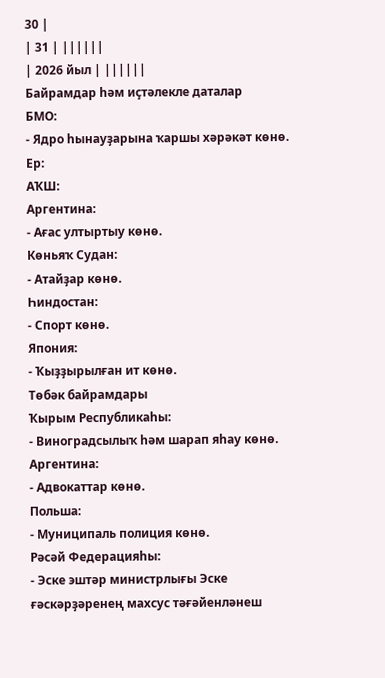30 |
| 31 | ||||||
| 2026 йыл | ||||||
Байрамдар һәм иҫтәлекле даталар
БМО:
- Ядро һынауҙарына ҡаршы хәрәкәт көнө.
Ер:
АҠШ:
Аргентина:
- Ағас ултыртыу көнө.
Көньяҡ Судан:
- Атайҙар көнө.
Һиндостан:
- Спорт көнө.
Япония:
- Ҡыҙҙырылған ит көнө.
Төбәк байрамдары
Ҡырым Республикаһы:
- Виноградсылыҡ һәм шарап яһау көнө.
Аргентина:
- Адвокаттар көнө.
Польша:
- Муниципаль полиция көнө.
Рәсәй Федерацияһы:
- Эске эштәр министрлығы Эске ғәскәрҙәренең махсус тәғәйенләнеш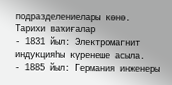подразделениелары көнө.
Тарихи ваҡиғалар
- 1831 йыл: Электромагнит индукцияһы күренеше асыла.
- 1885 йыл: Германия инженеры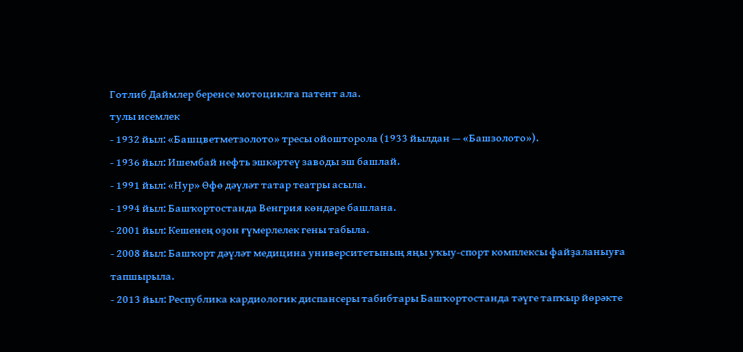Готлиб Даймлер беренсе мотоциклға патент ала.
тулы исемлек
- 1932 йыл: «Башцветметзолото» тресы ойошторола (1933 йылдан — «Башзолото»).
- 1936 йыл: Ишембай нефть эшкәртеү заводы эш башлай.
- 1991 йыл: «Нур» Өфө дәүләт татар театры асыла.
- 1994 йыл: Башҡортостанда Венгрия көндәре башлана.
- 2001 йыл: Кешенең оҙон ғүмерлелек гены табыла.
- 2008 йыл: Башҡорт дәүләт медицина университетының яңы уҡыу-спорт комплексы файҙаланыуға тапшырыла.
- 2013 йыл: Республика кардиологик диспансеры табибтары Башҡортостанда тәүге тапҡыр йөрәкте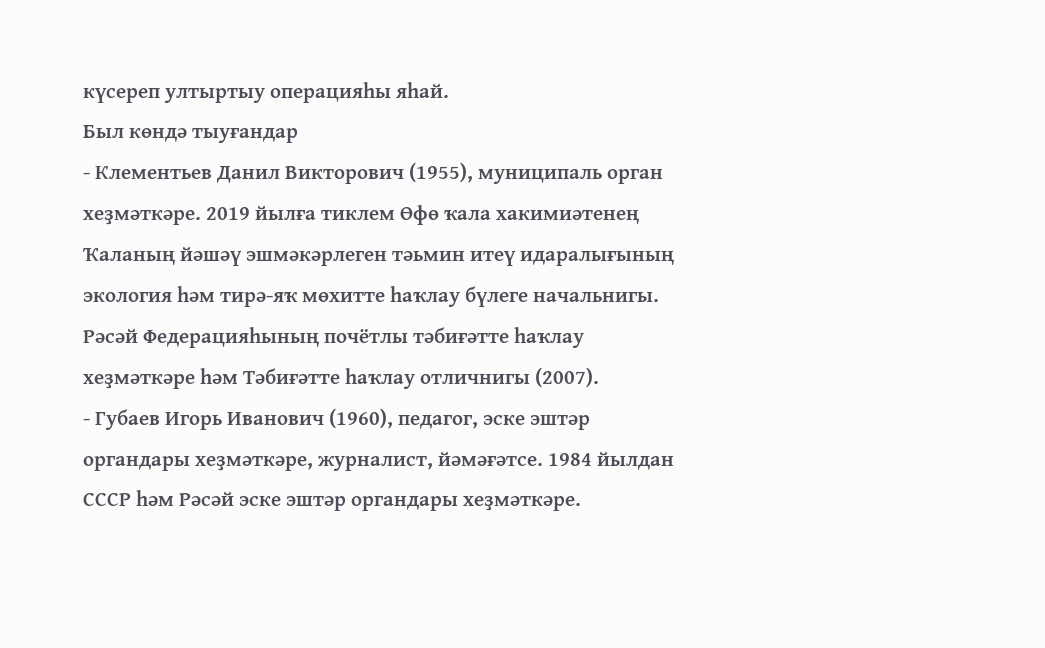күсереп ултыртыу операцияһы яһай.
Был көндә тыуғандар
- Клементьев Данил Викторович (1955), муниципаль орган хеҙмәткәре. 2019 йылға тиклем Өфө ҡала хакимиәтенең Ҡаланың йәшәү эшмәкәрлеген тәьмин итеү идаралығының экология һәм тирә-яҡ мөхитте һаҡлау бүлеге начальнигы. Рәсәй Федерацияһының почётлы тәбиғәтте һаҡлау хеҙмәткәре һәм Тәбиғәтте һаҡлау отличнигы (2007).
- Губаев Игорь Иванович (1960), педагог, эске эштәр органдары хеҙмәткәре, журналист, йәмәғәтсе. 1984 йылдан СССР һәм Рәсәй эске эштәр органдары хеҙмәткәре.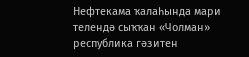Нефтекама ҡалаһында мари телендә сыҡҡан «Чолман» республика гәзитен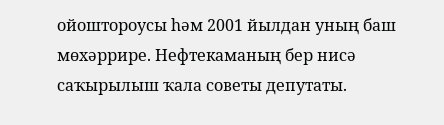ойоштороусы һәм 2001 йылдан уның баш мөхәррире. Нефтекаманың бер нисә саҡырылыш ҡала советы депутаты.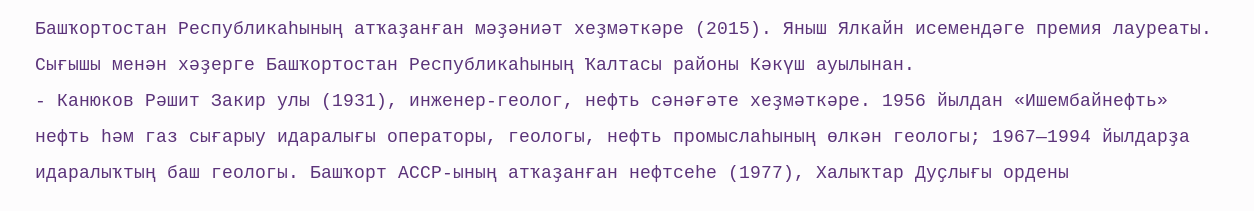Башҡортостан Республикаһының атҡаҙанған мәҙәниәт хеҙмәткәре (2015). Яныш Ялкайн исемендәге премия лауреаты. Сығышы менән хәҙерге Башҡортостан Республикаһының Ҡалтасы районы Кәкүш ауылынан.
- Канюков Рәшит Закир улы (1931), инженер-геолог, нефть сәнәғәте хеҙмәткәре. 1956 йылдан «Ишембайнефть» нефть һәм газ сығарыу идаралығы операторы, геологы, нефть промыслаһының өлкән геологы; 1967—1994 йылдарҙа идаралыҡтың баш геологы. Башҡорт АССР-ының атҡаҙанған нефтсеһе (1977), Халыҡтар Дуҫлығы ордены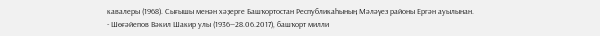кавалеры (1968). Сығышы менән хәҙерге Башҡортостан Республикаһының Мәләүез районы Ергән ауылынан.
- Шөғәйепов Вәкил Шакир улы (1936—28.06.2017), башҡорт милли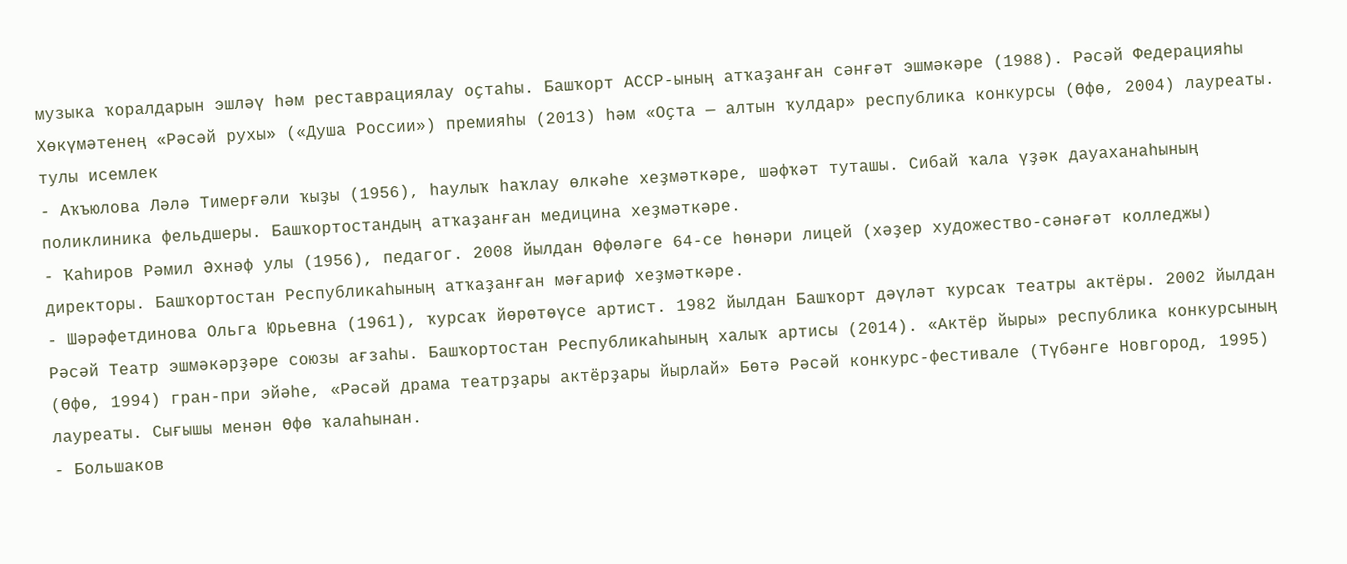музыка ҡоралдарын эшләү һәм реставрациялау оҫтаһы. Башҡорт АССР-ының атҡаҙанған сәнғәт эшмәкәре (1988). Рәсәй Федерацияһы Хөкүмәтенең «Рәсәй рухы» («Душа России») премияһы (2013) һәм «Оҫта — алтын ҡулдар» республика конкурсы (Өфө, 2004) лауреаты.
тулы исемлек
- Аҡъюлова Ләлә Тимерғәли ҡыҙы (1956), һаулыҡ һаҡлау өлкәһе хеҙмәткәре, шәфҡәт туташы. Сибай ҡала үҙәк дауаханаһының поликлиника фельдшеры. Башҡортостандың атҡаҙанған медицина хеҙмәткәре.
- Ҡаһиров Рәмил Әхнәф улы (1956), педагог. 2008 йылдан Өфөләге 64-се һөнәри лицей (хәҙер художество-сәнәғәт колледжы) директоры. Башҡортостан Республикаһының атҡаҙанған мәғариф хеҙмәткәре.
- Шәрәфетдинова Ольга Юрьевна (1961), ҡурсаҡ йөрөтөүсе артист. 1982 йылдан Башҡорт дәүләт ҡурсаҡ театры актёры. 2002 йылдан Рәсәй Театр эшмәкәрҙәре союзы ағзаһы. Башҡортостан Республикаһының халыҡ артисы (2014). «Актёр йыры» республика конкурсының (Өфө, 1994) гран-при эйәһе, «Рәсәй драма театрҙары актёрҙары йырлай» Бөтә Рәсәй конкурс-фестивале (Түбәнге Новгород, 1995) лауреаты. Сығышы менән Өфө ҡалаһынан.
- Большаков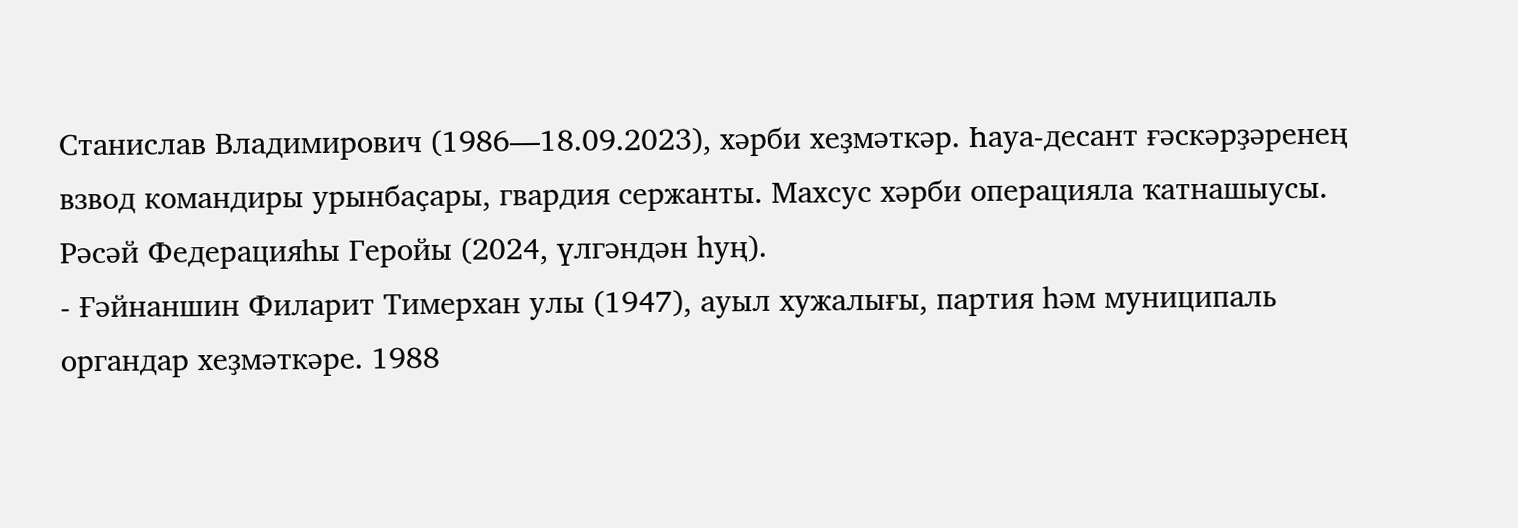Станислав Владимирович (1986—18.09.2023), хәрби хеҙмәткәр. Һауа-десант ғәскәрҙәренең взвод командиры урынбаҫары, гвардия сержанты. Махсус хәрби операцияла ҡатнашыусы. Рәсәй Федерацияһы Геройы (2024, үлгәндән һуң).
- Ғәйнаншин Филарит Тимерхан улы (1947), ауыл хужалығы, партия һәм муниципаль органдар хеҙмәткәре. 1988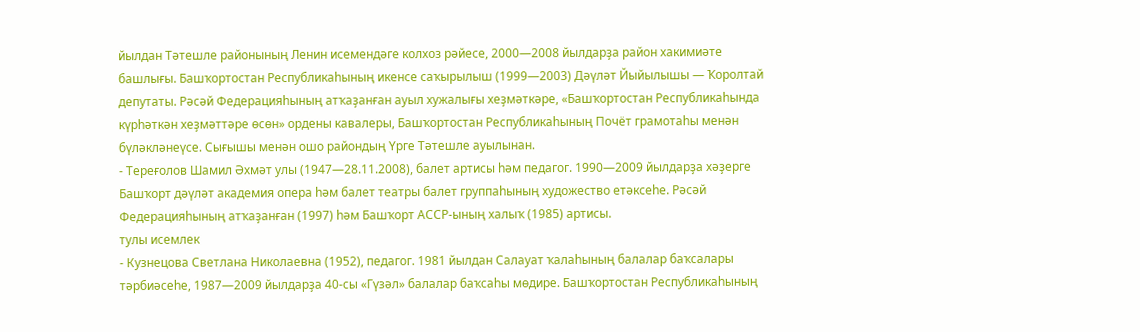йылдан Тәтешле районының Ленин исемендәге колхоз рәйесе, 2000—2008 йылдарҙа район хакимиәте башлығы. Башҡортостан Республикаһының икенсе саҡырылыш (1999—2003) Дәүләт Йыйылышы — Ҡоролтай депутаты. Рәсәй Федерацияһының атҡаҙанған ауыл хужалығы хеҙмәткәре, «Башҡортостан Республикаһында күрһәткән хеҙмәттәре өсөн» ордены кавалеры, Башҡортостан Республикаһының Почёт грамотаһы менән бүләкләнеүсе. Сығышы менән ошо райондың Үрге Тәтешле ауылынан.
- Тереғолов Шамил Әхмәт улы (1947—28.11.2008), балет артисы һәм педагог. 1990—2009 йылдарҙа хәҙерге Башҡорт дәүләт академия опера һәм балет театры балет группаһының художество етәксеһе. Рәсәй Федерацияһының атҡаҙанған (1997) һәм Башҡорт АССР-ының халыҡ (1985) артисы.
тулы исемлек
- Кузнецова Светлана Николаевна (1952), педагог. 1981 йылдан Салауат ҡалаһының балалар баҡсалары тәрбиәсеһе, 1987—2009 йылдарҙа 40-сы «Гүзәл» балалар баҡсаһы мөдире. Башҡортостан Республикаһының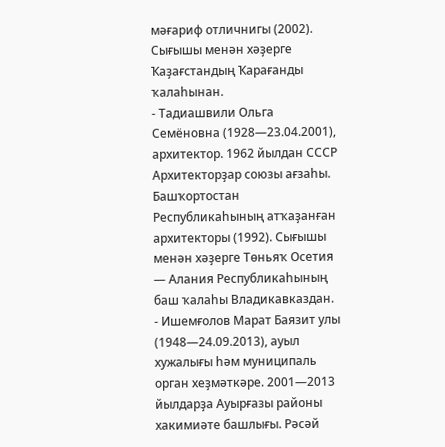мәғариф отличнигы (2002). Сығышы менән хәҙерге Ҡаҙағстандың Ҡарағанды ҡалаһынан.
- Тадиашвили Ольга Семёновна (1928—23.04.2001), архитектор. 1962 йылдан СССР Архитекторҙар союзы ағзаһы. Башҡортостан Республикаһының атҡаҙанған архитекторы (1992). Сығышы менән хәҙерге Төньяҡ Осетия — Алания Республикаһының баш ҡалаһы Владикавказдан.
- Ишемғолов Марат Баязит улы (1948—24.09.2013), ауыл хужалығы һәм муниципаль орган хеҙмәткәре. 2001—2013 йылдарҙа Ауырғазы районы хакимиәте башлығы. Рәсәй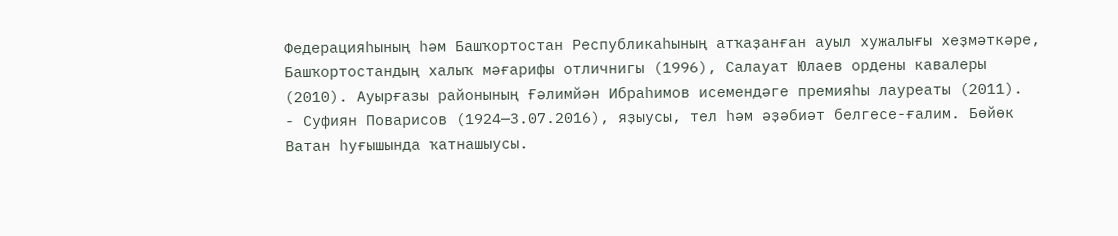Федерацияһының һәм Башҡортостан Республикаһының атҡаҙанған ауыл хужалығы хеҙмәткәре, Башҡортостандың халыҡ мәғарифы отличнигы (1996), Салауат Юлаев ордены кавалеры (2010). Ауырғазы районының Ғәлимйән Ибраһимов исемендәге премияһы лауреаты (2011).
- Суфиян Поварисов (1924—3.07.2016), яҙыусы, тел һәм әҙәбиәт белгесе-ғалим. Бөйөк Ватан һуғышында ҡатнашыусы.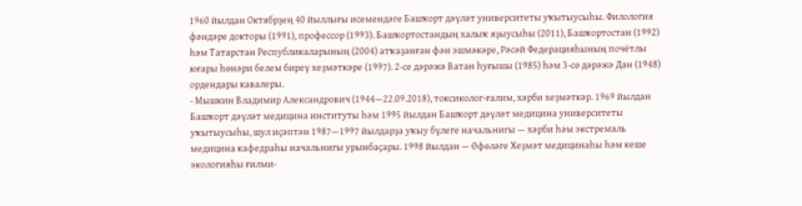1960 йылдан Октябрҙең 40 йыллығы исемендәге Башҡорт дәүләт университеты уҡытыусыһы. Филология фәндәре докторы (1991), профессор (1993). Башҡортостандың халыҡ яҙыусыһы (2011), Башҡортостан (1992) һәм Татарстан Республикаларының (2004) атҡаҙанған фән эшмәкәре, Рәсәй Федерацияһының почётлы юғары һөнәри белем биреү хеҙмәткәре (1997). 2‑се дәрәжә Ватан һуғышы (1985) һәм 3‑сө дәрәжә Дан (1948) ордендары кавалеры.
- Мышкин Владимир Александрович (1944—22.09.2018), токсиколог-ғалим, хәрби хеҙмәткәр. 1969 йылдан Башҡорт дәүләт медицина институты һәм 1995 йылдан Башҡорт дәүләт медицина университеты уҡытыусыһы, шул иҫәптән 1987—1997 йылдарҙа уҡыу бүлеге начальнигы — хәрби һәм экстремаль медицина кафедраһы начальнигы урынбаҫары. 1998 йылдан — Өфөләге Хеҙмәт медицинаһы һәм кеше экологияһы ғилми-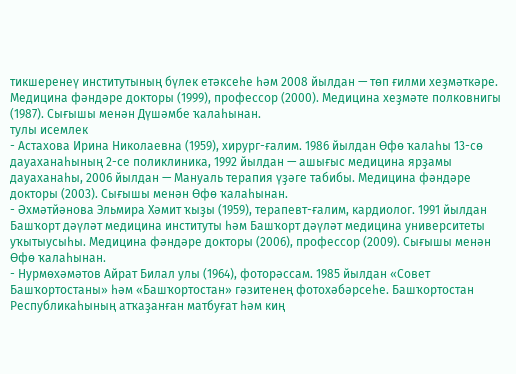тикшеренеү институтының бүлек етәксеһе һәм 2008 йылдан — төп ғилми хеҙмәткәре. Медицина фәндәре докторы (1999), профессор (2000). Медицина хеҙмәте полковнигы (1987). Сығышы менән Дүшәмбе ҡалаһынан.
тулы исемлек
- Астахова Ирина Николаевна (1959), хирург-ғалим. 1986 йылдан Өфө ҡалаһы 13-сө дауаханаһының 2-се поликлиника, 1992 йылдан — ашығыс медицина ярҙамы дауаханаһы, 2006 йылдан — Мануаль терапия үҙәге табибы. Медицина фәндәре докторы (2003). Сығышы менән Өфө ҡалаһынан.
- Әхмәтйәнова Эльмира Хәмит ҡыҙы (1959), терапевт-ғалим, кардиолог. 1991 йылдан Башҡорт дәүләт медицина институты һәм Башҡорт дәүләт медицина университеты уҡытыусыһы. Медицина фәндәре докторы (2006), профессор (2009). Сығышы менән Өфө ҡалаһынан.
- Нурмөхәмәтов Айрат Билал улы (1964), фоторәссам. 1985 йылдан «Совет Башҡортостаны» һәм «Башҡортостан» гәзитенең фотохәбәрсеһе. Башҡортостан Республикаһының атҡаҙанған матбуғат һәм киң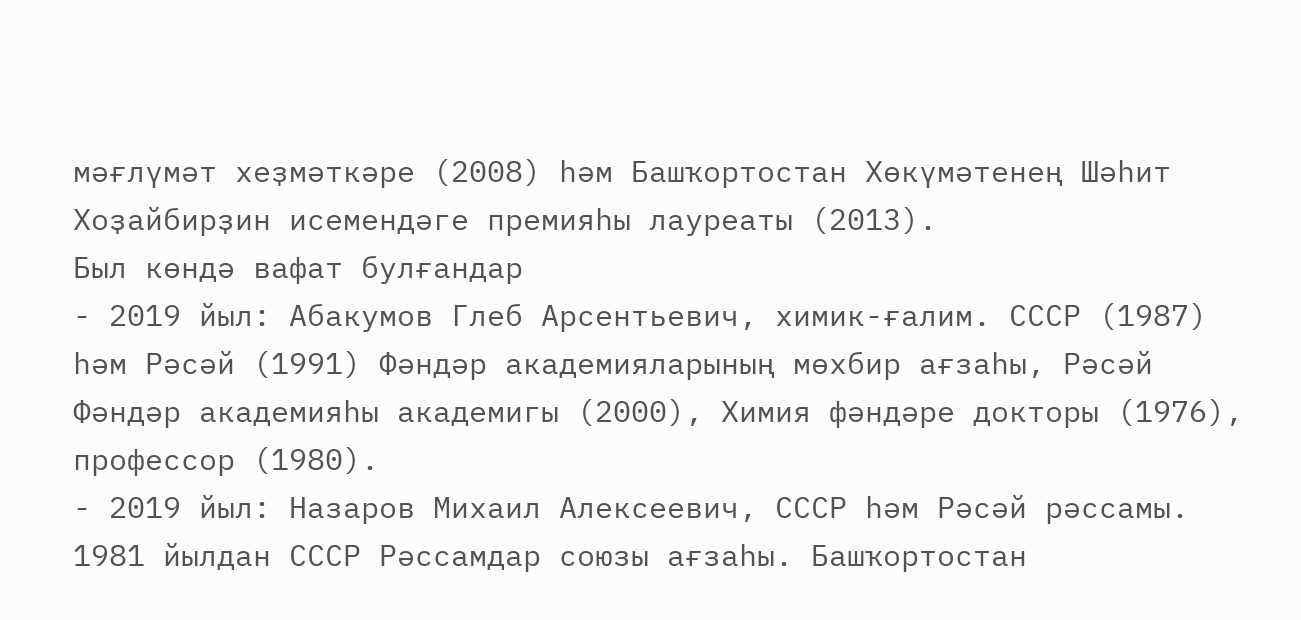мәғлүмәт хеҙмәткәре (2008) һәм Башҡортостан Хөкүмәтенең Шәһит Хоҙайбирҙин исемендәге премияһы лауреаты (2013).
Был көндә вафат булғандар
- 2019 йыл: Абакумов Глеб Арсентьевич, химик-ғалим. СССР (1987) һәм Рәсәй (1991) Фәндәр академияларының мөхбир ағзаһы, Рәсәй Фәндәр академияһы академигы (2000), Химия фәндәре докторы (1976), профессор (1980).
- 2019 йыл: Назаров Михаил Алексеевич, СССР һәм Рәсәй рәссамы. 1981 йылдан СССР Рәссамдар союзы ағзаһы. Башҡортостан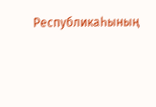Республикаһының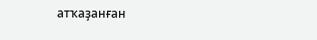атҡаҙанған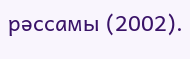рәссамы (2002).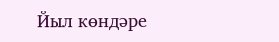Йыл көндәре